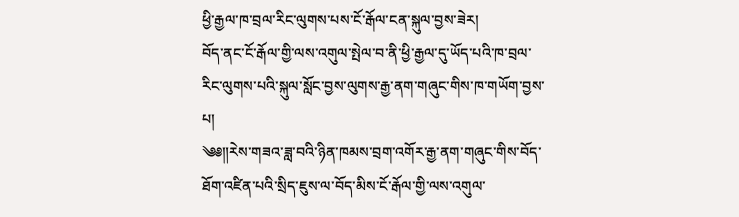ཕྱི་རྒྱལ་ཁ་བྲལ་རིང་ལུགས་པས་ངོ་རྒོལ་ངན་སྐུལ་བྱས་ཟེར།
བོད་ནང་ངོ་རྒོལ་གྱི་ལས་འགུལ་སྤེལ་བ་ནི་ཕྱི་རྒྱལ་དུ་ཡོད་པའི་ཁ་བྲལ་རིང་ལུགས་པའི་སྐུལ་སློང་བྱས་ལུགས་རྒྱ་ནག་གཞུང་གིས་ཁ་གཡོག་བྱས་པ།
༄༅༎རེས་གཟའ་ཟླ་བའི་ཉིན་ཁམས་བྲག་འགོར་རྒྱ་ནག་གཞུང་གིས་བོད་ཐོག་འཛིན་པའི་སྲིད་ཇུས་ལ་བོད་མིས་ངོ་རྒོལ་གྱི་ལས་འགུལ་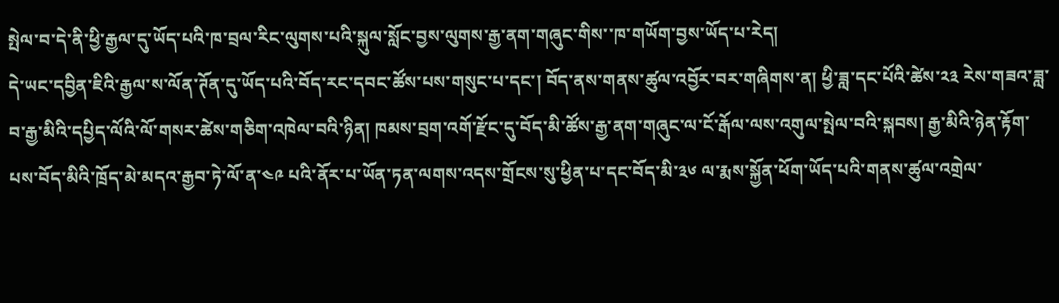སྤེལ་བ་དེ་ནི་ཕྱི་རྒྱལ་དུ་ཡོད་པའི་ཁ་བྲལ་རིང་ལུགས་པའི་སྐུལ་སློང་བྱས་ལུགས་རྒྱ་ནག་གཞུང་གིས་་ཁ་གཡོག་བྱས་ཡོད་པ་རེད།
དེ་ཡང་དབྱིན་ཇིའི་རྒྱལ་ས་ལོན་ཊོན་དུ་ཡོད་པའི་བོད་རང་དབང་ཚོས་པས་གསུང་པ་དང་། བོད་ནས་གནས་ཚུལ་འབྱོར་བར་གཞིགས་ན། ཕྱི་ཟླ་དང་པོའི་ཚེས་༢༣ རེས་གཟའ་ཟླ་བ་རྒྱ་མིའི་དཔྱིད་ལོའི་ལོ་གསར་ཚེས་གཅིག་འཁེལ་བའི་ཉིན། ཁམས་བྲག་འགོ་རྫོང་དུ་བོད་མི་ཚོས་རྒྱ་ནག་གཞུང་ལ་ངོ་རྒོལ་ལས་འགུལ་སྤེལ་བའི་སྐབས། རྒྱ་མིའི་ཉེན་རྟོག་པས་བོད་མིའི་ཁྲོད་མེ་མདའ་རྒྱབ་ཏེ་ལོ་ན་༤༩ པའི་ནོར་པ་ཡོན་ཏན་ལགས་འདས་གྲོངས་སུ་ཕྱིན་པ་དང་བོད་མི་༣༦ ལ་རྨས་སྐྱོན་ཕོག་ཡོད་པའི་གནས་ཚུལ་འགྲེལ་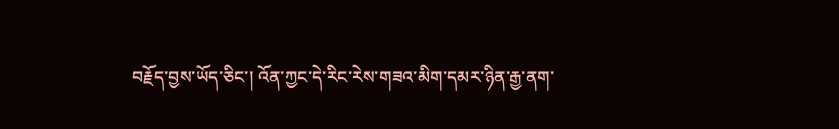བརྗོད་བྱས་ཡོད་ཅིང་། འོན་ཀྱང་དེ་རིང་རེས་གཟའ་མིག་དམར་ཉིན་རྒྱ་ནག་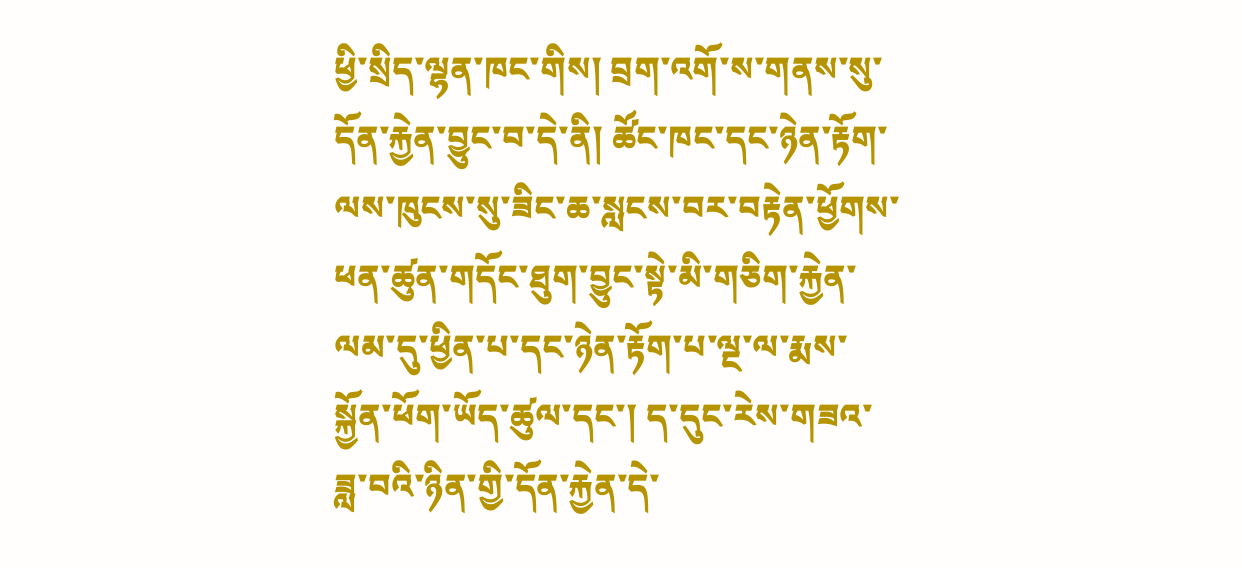ཕྱི་སྲིད་ལྷན་ཁང་གིས། བྲག་འགོ་ས་གནས་སུ་དོན་རྐྱེན་བྱུང་བ་དེ་ནི། ཚོང་ཁང་དང་ཉེན་རྟོག་ལས་ཁུངས་སུ་ཟིང་ཆ་སླངས་བར་བརྟེན་ཕྱོགས་ཕན་ཚུན་གདོང་ཐུག་བྱུང་སྟེ་མི་གཅིག་རྐྱེན་ལམ་དུ་ཕྱིན་པ་དང་ཉེན་རྟོག་པ་ལྔ་ལ་རྨས་སྐྱོན་ཕོག་ཡོད་ཚུལ་དང་། ད་དུང་རེས་གཟའ་ཟླ་བའི་ཉིན་གྱི་དོན་རྐྱེན་དེ་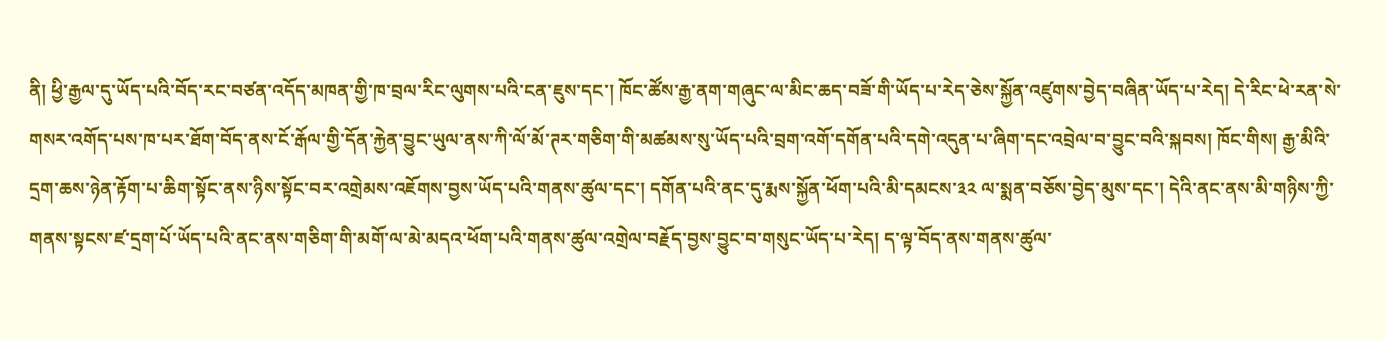ནི། ཕྱི་རྒྱལ་དུ་ཡོད་པའི་བོད་རང་བཙན་འདོད་མཁན་གྱི་ཁ་བྲལ་རིང་ལུགས་པའི་ངན་ཇུས་དང་། ཁོང་ཚོས་རྒྱ་ནག་གཞུང་ལ་མིང་ཆད་བཟོ་གི་ཡོད་པ་རེད་ཅེས་སྐྱོན་འཛུགས་བྱེད་བཞིན་ཡོད་པ་རེད། དེ་རིང་ཕེ་རན་སེ་གསར་འགོད་པས་ཁ་པར་ཐོག་བོད་ནས་ངོ་རྒོལ་གྱི་དོན་རྐྱེན་བྱུང་ཡུལ་ནས་ཀི་ལོ་མོ་ཊར་གཅིག་གི་མཚམས་སུ་ཡོད་པའི་བྲག་འགོ་དགོན་པའི་དགེ་འདུན་པ་ཞིག་དང་འབྲེལ་བ་བྱུང་བའི་སྐབས། ཁོང་གིས། རྒྱ་མིའི་དྲག་ཆས་ཉེན་རྟོག་པ་ཆིག་སྟོང་ནས་ཉིས་སྟོང་བར་འགྲེམས་འཇོགས་བྱས་ཡོད་པའི་གནས་ཚུལ་དང་། དགོན་པའི་ནང་དུ་རྨས་སྐྱོན་ཕོག་པའི་མི་དམངས་༣༢ ལ་སྨན་བཅོས་བྱེད་མུས་དང་། དེའི་ནང་ནས་མི་གཉིས་ཀྱི་གནས་སྟངས་ཛ་དྲག་པོ་ཡོད་པའི་ནང་ནས་གཅིག་གི་མགོ་ལ་མེ་མདའ་ཕོག་པའི་གནས་ཚུལ་འགྲེལ་བརྗོད་བྱས་བྱུང་བ་གསུང་ཡོད་པ་རེད། ད་ལྟ་བོད་ནས་གནས་ཚུལ་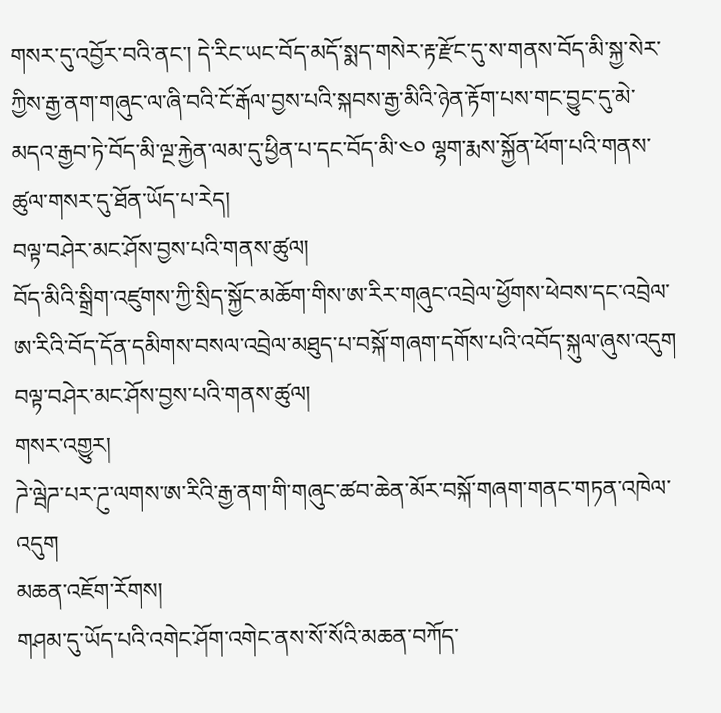གསར་དུ་འབྱོར་བའི་ནང་། དེ་རིང་ཡང་བོད་མདོ་སྨད་གསེར་རྟ་རྫོང་དུ་ས་གནས་བོད་མི་སྐྱ་སེར་ཀྱིས་རྒྱ་ནག་གཞུང་ལ་ཞི་བའི་ངོ་རྒོལ་བྱས་པའི་སྐབས་རྒྱ་མིའི་ཉེན་རྟོག་པས་གང་བྱུང་དུ་མེ་མདའ་རྒྱབ་ཏེ་བོད་མི་ལྔ་རྐྱེན་ལམ་དུ་ཕྱིན་པ་དང་བོད་མི་༤༠ ལྷག་རྨས་སྐྱོན་ཕོག་པའི་གནས་ཚུལ་གསར་དུ་ཐོན་ཡོད་པ་རེད།
བལྟ་བཤེར་མང་ཤོས་བྱས་པའི་གནས་ཚུལ།
བོད་མིའི་སྒྲིག་འཛུགས་ཀྱི་སྲིད་སྐྱོང་མཆོག་གིས་ཨ་རིར་གཞུང་འབྲེལ་ཕྱོགས་ཕེབས་དང་འབྲེལ་ཨ་རིའི་བོད་དོན་དམིགས་བསལ་འབྲེལ་མཐུད་པ་བསྐོ་གཞག་དགོས་པའི་འབོད་སྐུལ་ཞུས་འདུག
བལྟ་བཤེར་མང་ཤོས་བྱས་པའི་གནས་ཚུལ།
གསར་འགྱུར།
ཌེ་ལྦེཌ་པར་ཌུ་ལགས་ཨ་རིའི་རྒྱ་ནག་གི་གཞུང་ཚབ་ཆེན་མོར་བསྐོ་གཞག་གནང་གཏན་འཁེལ་འདུག
མཆན་འཇོག་རོགས།
གཤམ་དུ་ཡོད་པའི་འགེང་ཤོག་འགེང་ནས་སོ་སོའི་མཆན་བཀོད་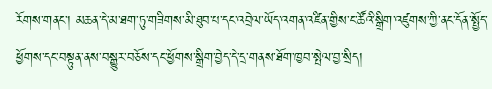རོགས་གནང་། མཆན་དེ་མ་ཐག་ཏུ་གཟིགས་མི་ཐུབ་པ་དང་འབྲེལ་ཡོད་འགན་འཛིན་གྱིས་ང་ཚོའི་སྒྲིག་འཛུགས་ཀྱི་ནང་དོན་སྤྱོད་ཕྱོགས་དང་བསྟུན་ནས་བསྒྱུར་བཅོས་དང་ཕྱོགས་སྒྲིག་བྱེད་དེ་དྲ་གནས་ཐོག་ཁྱབ་སྤེལ་བྱ་སྲིད།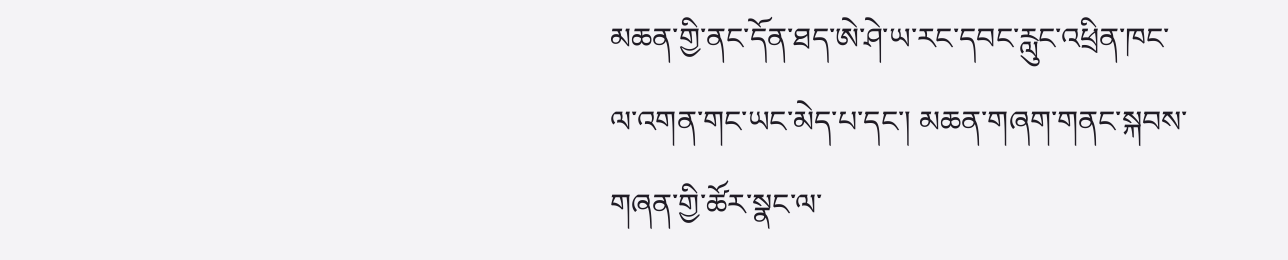མཆན་གྱི་ནང་དོན་ཐད་ཨེ་ཤེ་ཡ་རང་དབང་རླུང་འཕྲིན་ཁང་ལ་འགན་གང་ཡང་མེད་པ་དང་། མཆན་གཞག་གནང་སྐབས་གཞན་གྱི་ཚོར་སྣང་ལ་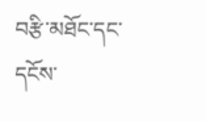བརྩི་མཐོང་དང་དངོས་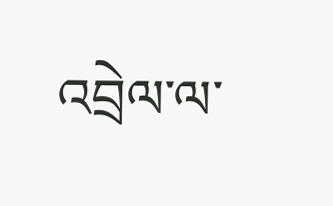འབྲེལ་ལ་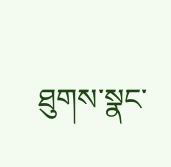ཐུགས་སྣང་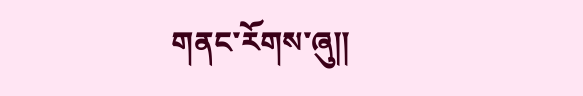གནང་རོགས་ཞུ༎